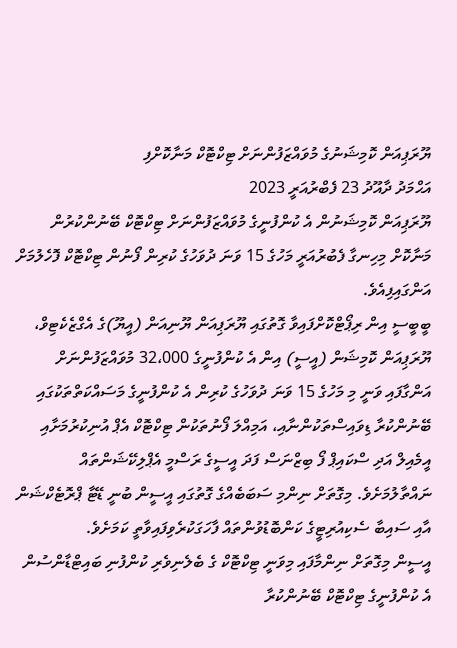ޔޫރަޕިއަން ކޮމިޝަނުގެ މުވައްޒަފުންނަށް ޓިކްޓޮކް މަނާކޮށްފި
އަޙްމަދު ދާއޫދު 23 ފެބްރުއަރީ 2023
ޔޫރަޕިއަން ކޮމިޝަނުން އެ ކުންފުނީގެ މުވައްޒަފުންނަށް ޓިކްޓޮކް ބޭނުންކުރުން މަނާކޮށް މިހިނގާ ފެބުރުއަރީ މަހުގެ 15 ވަނަ ދުވަހުގެ ކުރިން ފޯނުން ޓިކްޓޮކް ފޮހެލުމަށް އަންގައިފިއެވެ.
ބީބީސީ އިން ރިޕޯޓްކޮށްފައިވާ ގޮތުގައި ޔޫރަޕިއަން ޔޫނިއަން (އީޔޫ)ގެ އެގްޒެކެޓިވް، ޔޫރަޕިއަން ކޮމިޝަން (އީސީ) އިން އެ ކުންފުނީގެ 32،000 މުވައްޒަފުންނަށް އަންގާފައި ވަނީ މި މަހުގެ 15 ވަނަ ދުވަހުގެ ކުރިން އެ ކުންފުނީގެ މަސައްކަތްތަކުގައި ބޭނުންކުރާ ޑިވައިސްތަކުންނާއި، އަމިއްލަ ފޯނުތަކުން ޓިކްޓޮކް އެޕް އުނިކުރުމަށާއި އީމެއިލް އަދި ސްކައިޕް ފޯ ބިޒްނަސް ފަދަ އީސީގެ ރަސްމީ އެޕްލިކޭޝަންތައް ނައްތާލުމަށެވެ. މިގޮތަށް ނިންމި ސަބަބެއްގެ ގޮތުގައި އީސީން ބުނީ ޑޭޓާ ޕްރޮޓެކްޝަން އާއި ސައިބާ ސެކިއުރިޓީގެ ކަންބޮޑުވުންތައް ފާހަގަކުރެވިފައިވާތީ ކަމަށެވެ.
އީސީން މިގޮތަށް ނިންމާފައި މިވަނީ ޓިކްޓޮކް ގެ ބެލެނިވެރި ކުންފުނި ބައިޓްޑާންސުން އެ ކުންފުނީގެ ޓިކްޓޮކް ބޭނުންކުރާ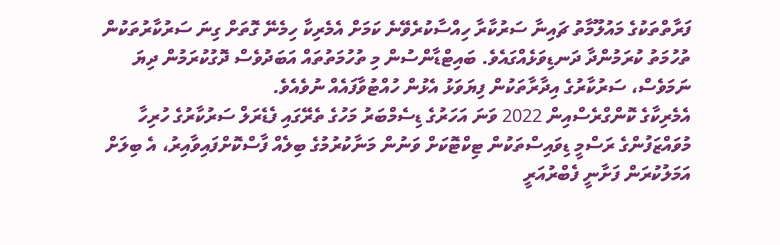ފަރާތްތަކުގެ މައުލޫމާތު ޗައިނާ ސަރުކާރާ ހިއްސާކުރެވޭނެ ކަމަށް އެމެރިކާ ހިމެނޭ ގޮތަށް ގިނަ ސަރުކާރުތަކުން ތުހުމަތު ކުރަމުންދާ ދަނޑިވަޅެއްގައެވެ. ބައިޓްޑާންސުން މި ތުހުމަތުތައް އަބަދުވެސް ދޮގުކުރަމުން ދިޔަ ނަމަވެސް، ސަރުކާރުގެ އިދާރާތަކުން ފިޔަވަޅު އެޅުން ހުއްޓުވާފައެއް ނުވެއެވެ.
އެމެރިކާގެ ކޮންގްރެސްއިން 2022 ވަނަ އަހަރުގެ ޑިސެމްބަރު މަހުގެ ތެރޭގައި ފެޑެރަލް ސަރުކާރުގެ ހުރިހާ މުވައްޒަފުންގެ ރަސްމީ ޑިވައިސްތަކުން ޓިކްޓޮކަށް ވަނުން މަނާކުރުމުގެ ބިލެއް ފާސްކޮށްފައިވާއިރު، އެ ބިލަށް އަމަލުކުރަން ފަށާނީ ފެބްރުއަރީ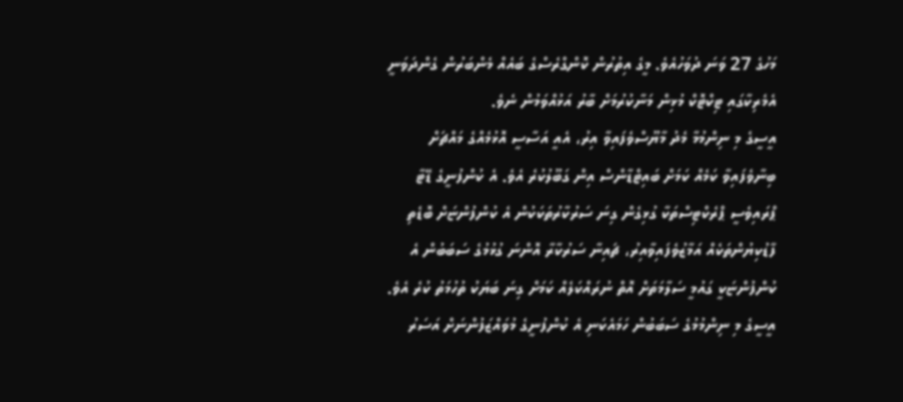މަހުގެ 27 ވަނަ ދުވަހުއެވެ. މީގެ އިތުރުން ކޮންގްރެސްގެ ބައެއް މެންބަރުން ގެންދަވަނީ އެމެރިކާގައި ޓިކްޓޮކް މުޅިން މަނާކުރުމަށް ބާރު އަޅުއްވަމުން ނެވެ.
އީސީގެ މި ނިންމުމާ މެދު މާޔޫސްވެފައިވާ އިރު، އެއީ އަސާސީ އޮޅުމެއްގެ މައްޗަށް ބިނާވެފައިވާ ކަމެއް ކަމަށް ބައިޓްޑާންސް އިން ގަބޫލުކުރެ އެވެ. އެ ކުންފުނީގެ ޑޭޓާ ޕްރައިވެސީ ޕްރެކްޓިސްތަކާ ގުޅިގެން ގިނަ ސަރުކާރުތަކަކުން އެ ކުންފުންޏަށް ބޮޑެތި ފާޑުކިޔުންތަކެއް އަމާޒުވެފައިވާއިރު، ޗައިނާ ސަރުކާރާ އޮންނަ ގުޅުމުގެ ސަބަބުން އެ ކުންފުންޏަކީ ގައުމީ ސަލާމަތަށް އޮތް ނުރައްކަލެއް ކަމަށް ގިނަ ބަޔަކު ތުހުމަތު ކުރެ އެވެ.
އީސީގެ މި ނިންމުމުގެ ސަބަބުން ހަމައެކަނި އެ ކުންފުނީގެ މުވައްޒަފުންނަށް އަސަރު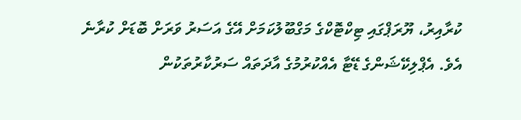ކުރާއިރު، ޔޫރަޕްގައި ޓިކްޓޮކްގެ މަގްބޫލުކަމަށް އޭގެ އަސަރު ވަރަށް ބޮޑަށް ކުރާނެ އެވެ. އެޕްލިކޭޝަންގެ ޑޭޓާ އެއްކުރުމުގެ އާދަތައް ސަރުކާރުތަކުން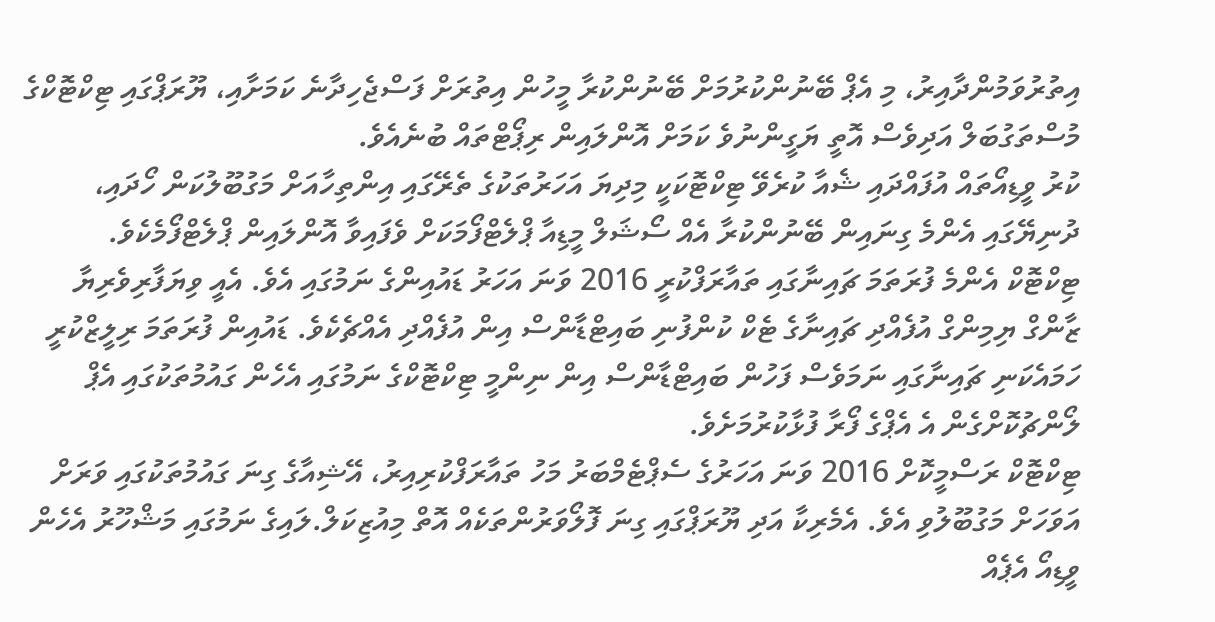އިތުރުވަމުންދާއިރު، މި އެޕް ބޭނުންކުރުމަށް ބޭނުންކުރާ މީހުން އިތުރަށް ފަސްޖެހިދާނެ ކަމަށާއި، ޔޫރަޕްގައި ޓިކްޓޮކްގެ މުސްތަގުބަލް އަދިވެސް އޮތީ ޔަގީންނުވެ ކަމަށް އޮންލައިން ރިޕޯޓްތައް ބުނެއެވެ.
ކުރު ވީޑިއޯތައް އުފައްދައި ޝެއާ ކުރެވޭ ޓިކްޓޮކަކީ މިދިޔަ އަހަރުތަކުގެ ތެރޭގައި އިންތިހާއަށް މަގުބޫލުކަން ހޯދައި، ދުނިޔޭގައި އެންމެ ގިނައިން ބޭނުންކުރާ އެއް ސޯޝަލް މީޑިއާ ޕްލެޓްފޯމަކަށް ވެފައިވާ އޮންލައިން ޕްލެޓްފޯމެކެވެ.
ޓިކްޓޮކް އެންމެ ފުރަތަމަ ޗައިނާގައި ތައާރަފްކުރީ 2016 ވަނަ އަހަރު ޑައުއިންގެ ނަމުގައި އެވެ. އެއީ ވިޔަފާރިވެރިޔާ ޒާންގް ޔިމިންގް އުފެއްދި ޗައިނާގެ ޓެކް ކުންފުނި ބައިޓްޑާންސް އިން އުފެއްދި އެއްޗެކެވެ. ޑައުއިން ފުރަތަމަ ރިލީޒްކުރީ ހަމައެކަނި ޗައިނާގައި ނަމަވެސް ފަހުން ބައިޓްޑާންސް އިން ނިންމީ ޓިކްޓޮކްގެ ނަމުގައި އެހެން ގައުމުތަކުގައި އެޕް ލޯންޗުކޮށްގެން އެ އެޕްގެ ފޯރާ ފުޅާކުރުމަށެވެ.
ޓިކްޓޮކް ރަސްމީކޮށް 2016 ވަނަ އަހަރުގެ ސެޕްޓެމްބަރު މަހު ތައާރަފްކުރިއިރު، އޭޝިއާގެ ގިނަ ގައުމުތަކުގައި ވަރަށް އަވަހަށް މަގުބޫލުވި އެވެ. އެމެރިކާ އަދި ޔޫރަޕްގައި ގިނަ ފޮލޯވަރުންތަކެއް އޮތް މިއުޒިކަލް.ލައިގެ ނަމުގައި މަޝްހޫރު އެހެން ވީޑިއޯ އެޕެއް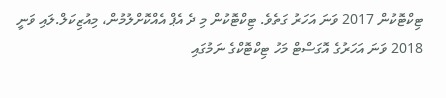ޓިކްޓޮކުން 2017 ވަނަ އަހަރު ގަތެވެ. ޓިކްޓޮކުން މި ދެ އެޕް އެއްކޮށްލުމުން، މިއުޒިކަލް.ލައި ވަނީ 2018 ވަނަ އަހަރުގެ އޮގަސްޓް މަހު ޓިކްޓޮކްގެ ނަމުގައި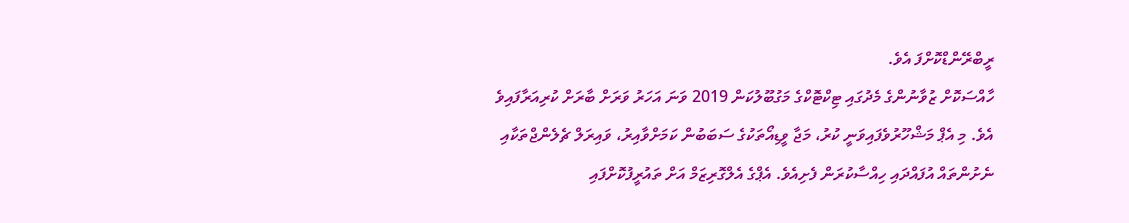ރީބްރޭންޑްކޮށްފަ އެވެ.
ހާއްސަކޮށް ޒުވާނުންގެ މެދުގައި ޓިކްޓޮކްގެ މަގުބޫލުކަން 2019 ވަނަ އަހަރު ވަރަށް ބާރަށް ކުރިއަރާފައިވެ އެވެ. މި އެޕް މަޝްހޫރުވެފައިވަނީ ކުރު، މަޖާ ވީޑިއޯތަކުގެ ސަބަބުން ކަމަށްވާއިރު، ވައިރަލް ޗެލެންޖްތަކާއި ނެށުންތައް އުފައްދައި ހިއްސާކުރަން ފެށިއެވެ. އެޕްގެ އެލްގޮރިޒަމް އަށް ތައުރީފުކޮށްފައި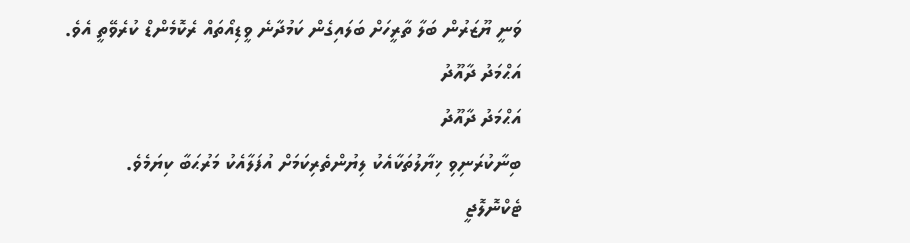ވަނީ ޔޫޒަރުން ބަލާ ތާރީހަށް ބަލައިގެން ކަމުދާނެ ވީޑިއޯތައް ރެކޮމެންޑް ކުރެވޭތީ އެވެ.
އަޙްމަދު ދާއޫދު
އަޙްމަދު ދާއޫދު
ބިނާކުރަނިވި ޚިޔާލުތަކާއެކު ލިޔުންތެރިކަމަށް އުފަލާއެކު މަރުޙަބާ ކިޔަމެވެ.
ޓެކްނޮލޮޖީ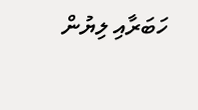ހަބަރާއި ލިޔުން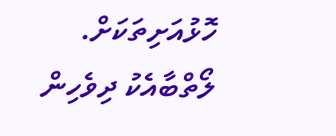ހޮޅުއަށިތަކަށް.
ލޯތްބާއެކު ދިވެހިން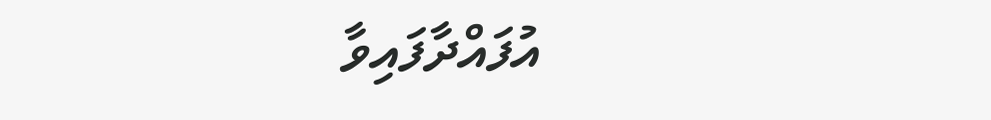އުފައްދާފައިވާ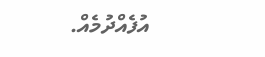އުފެއްދުމެއް.